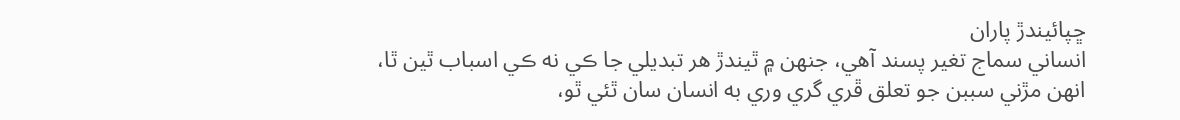ڇپائيندڙ پاران
انساني سماج تغير پسند آهي، جنهن ۾ ٿيندڙ هر تبديلي جا ڪي نه ڪي اسباب ٿين ٿا، انهن مڙني سببن جو تعلق ڦري گري وري به انسان سان ٿئي ٿو،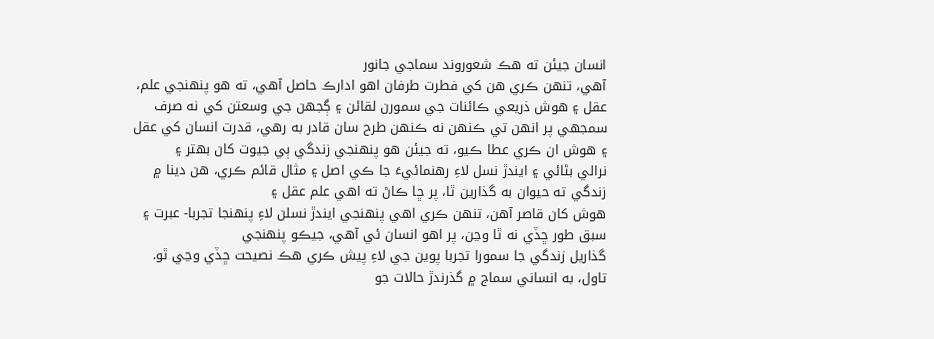انسان جيئن ته هڪ شعوروند سماجي جانور
آهي، تنهن ڪري هن کي فطرت طرفان اهو ادارڪ حاصل آهي، ته هو پنهنجي علم، عقل ۽ هوش ذريعي ڪائنات جي سمورن لقائن ۽ ڳجهن جي وسعتن کي نه صرف
سمجهي پر انهن تي ڪنهن نه ڪنهن طرح سان قادر به رهي، قدرت انسان کي عقل ۽ هوش ان ڪري عطا ڪيو، ته جيئن هو پنهنجي زندگي ٻي جيوت کان بهتر ۽
نرالي بڻائي ۽ ايندڙ نسل لاءِ رهنمائيءَ جا ڪي اصل ۽ مثال قائم ڪري، هن دينا ۾ زندگي ته حيوان به گذارين ٿا، پر ڇا ڪاڻ ته اهي علم عقل ۽
هوش کان قاصر آهن، تنهن ڪري اهي پنهنجي ايندڙ نسلن لاءِ پنهنجا تجربا- عبرت ۽ سبق طور ڇڏي نه ٿا وڃن، پر اهو انسان ئي آهي، جيڪو پنهنجي
گذاريل زندگي جا سمورا تجربا پوين جي لاءِ پيش ڪري هڪ نصيحت ڇڏي وڃي ٿو.
تاول، به انساني سماج ۾ گذرندڙ حالات جو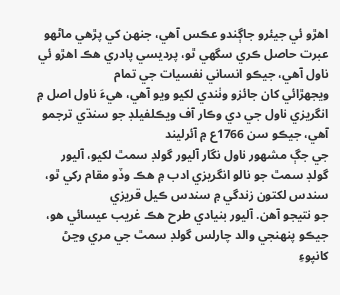اهڙو ئي جيئرو جاڳندو عڪس آهي، جنهن کي پڙهي ماڻهو عبرت حاصل ڪري سگهي ٿو، پرديسي پادري هڪ اهڙو ئي ناول آهي، جيڪو انساني نفسيات جي تمام
ويجهڙائي کان جائزو وٺندي لکيو ويو آهي، هيءَ ناول اصل ۾ انگريزي ناول جي دي وڪار آف ويڪلفيلڊ جو سنڌي ترجمو آهي، جيڪو سن 1766ع ۾ آئرليند
جي جڳ مشهور ناول نگار آليور گولڊ سمٿ لکيو، آليور گولڊ سمٿ جو نالو انگريزي ادب ۾ هڪ وڏو مقام رکي ٿو، سندس لکتون زندگي ۾ سندس ڪيل قريزي
جو نتيجو آهن. آليور بنيادي طرح هڪ غريب عيسائي هو، جيڪو پنهنجي والد چارلس گولڊ سمٿ جي مري وڃڻ کانپوءِ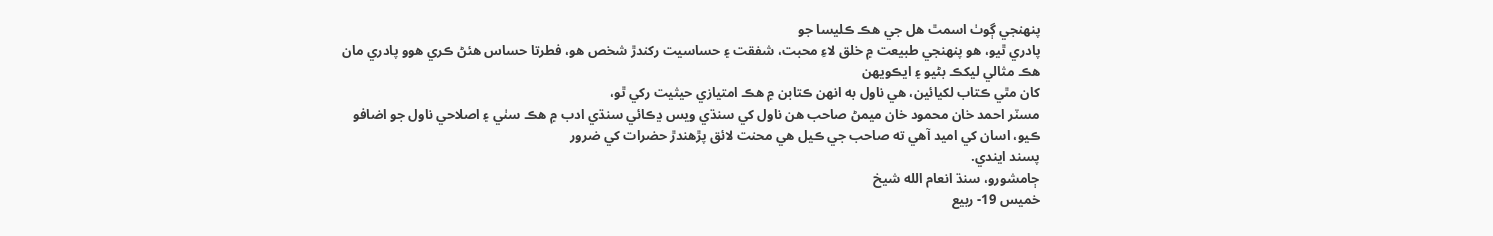پنهنجي ڳوٺ اسمٿ هل جي هڪ ڪليسا جو
پادري ٿيو، هو پنهنجي طبيعت ۾ خلق لاءِ محبت، شفقت ۽ حساسيت رکندڙ شخص هو، فطرتا حساس هئڻ ڪري هوو پادري مان هڪ مثالي ليکڪ بڻيو ۽ ايڪويهن
کان مٿي ڪتاب لکيائين، هي ناول به انهن ڪتابن ۾ هڪ امتيازي حيثيت رکي ٿو،
مسٽر احمد خان محمود خان ميمڻ صاحب هن ناول کي سنڌي ويس ڍڪائي سنڌي ادب ۾ هڪ سٺي ۽ اصلاحي ناول جو اضافو ڪيو، اسان کي اميد آهي ته صاحب جي ڪيل هي محنت لائق پڙهندڙ حضرات کي ضرور
پسند ايندي.
ڄامشورو، سنڌ انعام الله شيخ
خميس 19- ربيع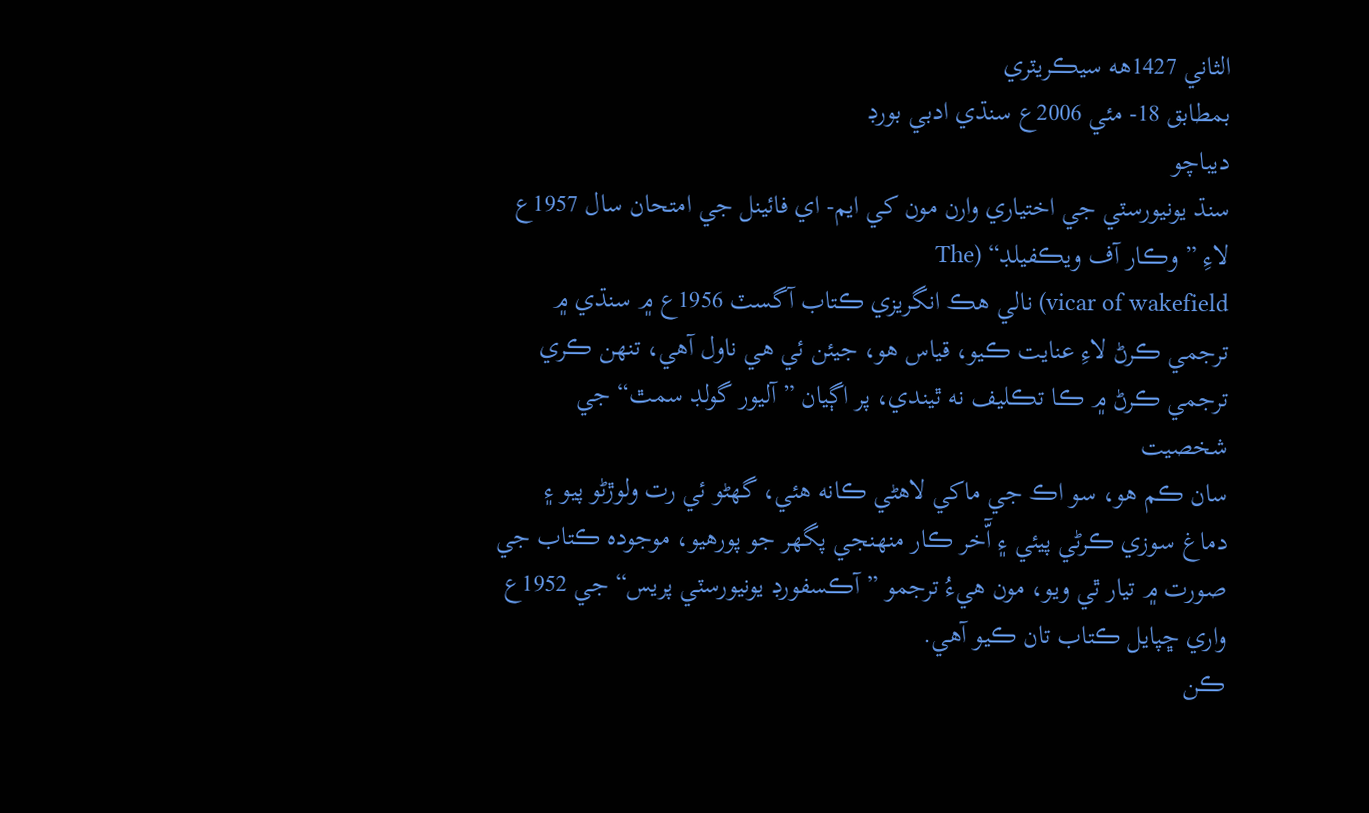الثاني 1427هه سيڪريٽري
بمطابق 18- مئي 2006ع سنڌي ادبي بورڊ
ديباچو
سنڌ يونيورسٽي جي اختياري وارن مون کي ايم- اي فائينل جي امتحان سال 1957ع لاءِ ” وڪار آف ويڪفيلڊ“ (The
vicar of wakefield) نالي هڪ انگريزي ڪتاب آگسٽ 1956ع ۾ سنڌي ۾
ترجمي ڪرڻ لاءِ عنايت ڪيو، قياس هو، جيئن ئي هي ناول آهي، تنهن ڪري ترجمي ڪرڻ ۾ ڪا تڪليف نه ٿيندي، پر اڳيان ” آليور گولڊ سمٿ“ جي شخصيت
سان ڪم هو، سو اڪ جي ماکي لاهڻي ڪانه هئي، گهڻو ئي رت ولوڙڻو پيو ۽ دماغ سوزي ڪرڻي پيئي ۽ آّخر ڪار منهنجي پگهر جو پورهيو، موجوده ڪتاب جي
صورت ۾ تيار ٿي ويو، مون هيءُ ترجمو ”آڪسفورڊ يونيورسٽي پريس“ جي 1952ع واري ڇپايل ڪتاب تان ڪيو آهي.
ڪن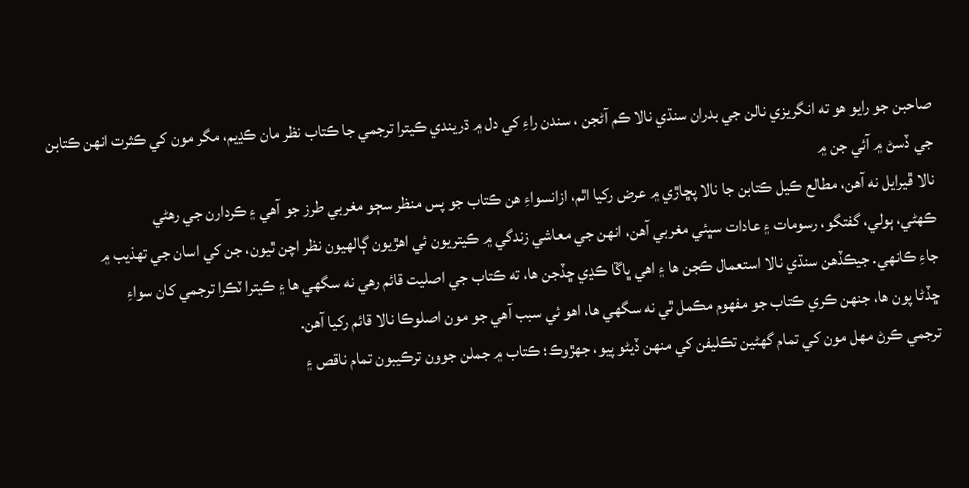صاحبن جو رايو هو ته انگريزي نالن جي بدران سنڌي نالا ڪم آڻجن ، سندن راءِ کي دل ۾ ڌريندي ڪيترا ترجمي جا ڪتاب نظر مان ڪڍيم، مگر مون کي ڪثرت انهن ڪتابن جي ڏسڻ ۾ آئي جن ۾
نالا ڦيرايل نه آهن، مطالع ڪيل ڪتابن جا نالا پڇاڙي ۾ عرض رکيا اٿم، ازانسواءِ هن ڪتاب جو پس منظر سڄو مغربي طرز جو آهي ۽ ڪردارن جي رهڻي
ڪهڻي، ٻولي، گفتگو، رسومات ۽ عادات سڀئي مغربي آهن، انهن جي معاشي زندگي ۾ ڪيتريون ئي اهڙيون ڳالهيون نظر اچن ٿيون، جن کي اسان جي تهذيب ۾
جاءِ ڪانهي. جيڪڏهن سنڌي نالا استعمال ڪجن ها ۽ اهي ڀاڱا ڪڍي ڇڏجن ها، ته ڪتاب جي اصليت قائم رهي نه سگهي ها ۽ ڪيترا ٽڪرا ترجمي کان سواءِ
ڇڏڻا پون ها، جنهن ڪري ڪتاب جو مفهوم مڪمل ٿي نه سگهي ها، اهو ئي سبب آهي جو مون اصلوڪا نالا قائم رکيا آهن.
ترجمي ڪرڻ مهل مون کي تمام گهڻين تڪليفن کي منهن ڏيڻو پيو، جهڙوڪ؛ ڪتاب ۾ جملن جوون ترڪيبون تمام ناقص ۽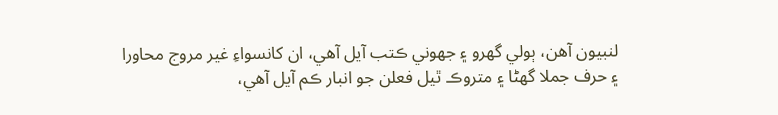لنبيون آهن، ٻولي گهرو ۽ جهوني ڪتب آيل آهي، ان کانسواءِ غير مروج محاورا
۽ حرف جملا گهڻا ۽ متروڪ ٿيل فعلن جو انبار ڪم آيل آهي،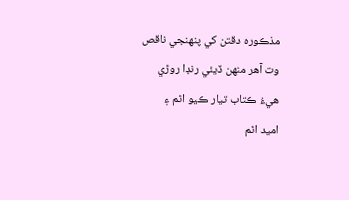مذڪوره دقتن کي پنهنجي ناقص وت آهر منهن ڏيئي رنڊا روڙي هيءُ ڪتاب تيار ڪيو اٿم ۽
اميد اٿم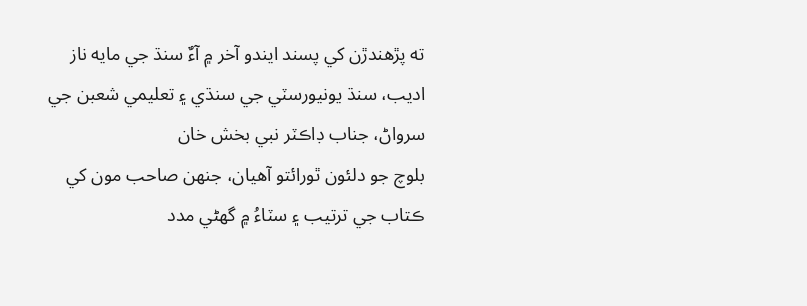ته پڙهندڙن کي پسند ايندو آخر ۾ آءٌ سنڌ جي مايه ناز اديب، سنڌ يونيورسٽي جي سنڌي ۽ تعليمي شعبن جي سرواڻ، جناب ڊاڪٽر نبي بخش خان
بلوچ جو دلئون ٿورائتو آهيان، جنهن صاحب مون کي ڪتاب جي ترتيب ۽ سٽاءُ ۾ گهڻي مدد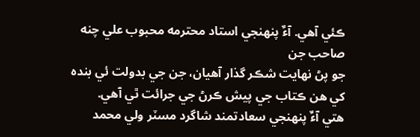ڪئي آهي. آءٌ پنهنجي استاد محترمه محبوب علي چنه صاحب جن
جو پڻ نهايت شڪر گذار آهيان، جن جي بدولت ئي بنده کي هن ڪتاب جي پيش ڪرڻ جي جرائت ٿي آهي.
هتي آءٌ پنهنجي سعادتمند شاگرد مسٽر ولي محمد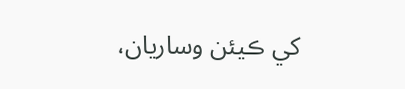کي ڪيئن وساريان،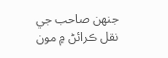جنهن صاحب جي نقل ڪرائڻ ۾ مون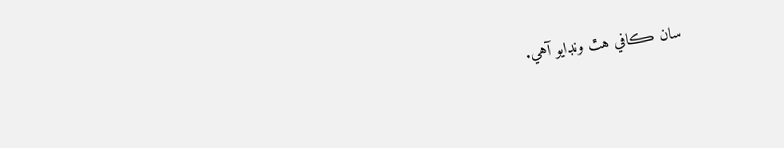سان ڪافي هٿ ونڊايو آهي.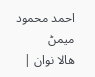احمد محمود ميمڻ
هالا نوان |